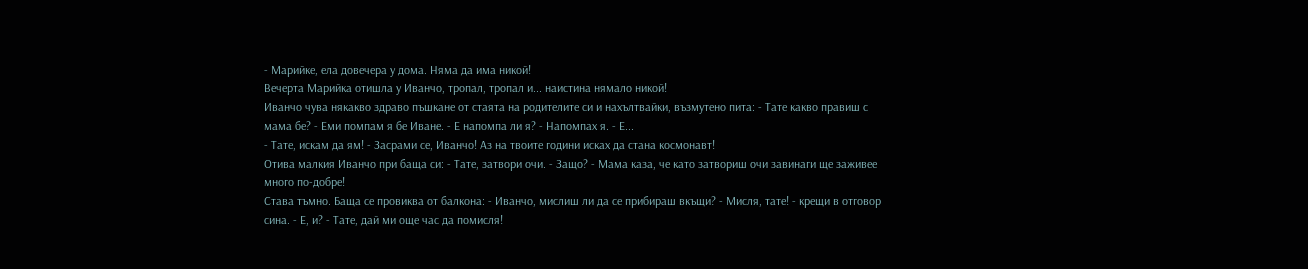- Марийке, ела довечера у дома. Няма да има никой!
Вечерта Марийка отишла у Иванчо, тропал, тропал и... наистина нямало никой!
Иванчо чува някакво здраво пъшкане от стаята на родителите си и нахълтвайки, възмутено пита: - Тате какво правиш с мама бе? - Еми помпам я бе Иване. - Е напомпа ли я? - Напомпах я. - Е...
- Тате, искам да ям! - Засрами се, Иванчо! Аз на твоите години исках да стана космонавт!
Отива малкия Иванчо при баща си: - Тате, затвори очи. - Защо? - Мама каза, че като затвориш очи завинаги ще заживее много по-добре!
Става тъмно. Баща се провиква от балкона: - Иванчо, мислиш ли да се прибираш вкъщи? - Мисля, тате! - крещи в отговор сина. - Е, и? - Тате, дай ми още час да помисля!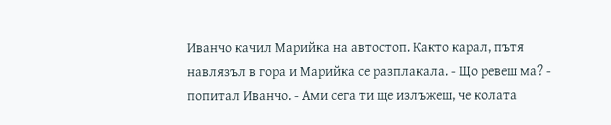Иванчо качил Марийка на автостоп. Както карал, пътя навлязъл в гора и Марийка се разплакала. - Що ревеш ма? - попитал Иванчо. - Ами сега ти ще излъжеш, че колата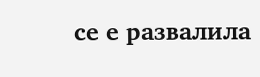се е развалила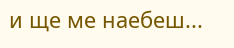и ще ме наебеш...